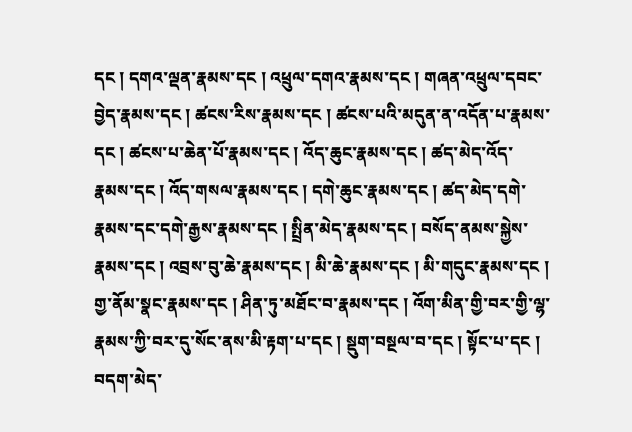དང ། དགའ་ལྡན་རྣམས་དང ། འཕྲུལ་དགའ་རྣམས་དང ། གཞན་འཕྲུལ་དབང་བྱེད་རྣམས་དང ། ཚངས་རིས་རྣམས་དང ། ཚངས་པའི་མདུན་ན་འདོན་པ་རྣམས་དང ། ཚངས་པ་ཆེན་པོ་རྣམས་དང ། འོད་ཆུང་རྣམས་དང ། ཚད་མེད་འོད་རྣམས་དང ། འོད་གསལ་རྣམས་དང ། དགེ་ཆུང་རྣམས་དང ། ཚད་མེད་དགེ་རྣམས་དང་དགེ་རྒྱས་རྣམས་དང ། སྤྲིན་མེད་རྣམས་དང ། བསོད་ནམས་སྐྱེས་རྣམས་དང ། འབྲས་བུ་ཆེ་རྣམས་དང ། མི་ཆེ་རྣམས་དང ། མི་གདུང་རྣམས་དང ། གྱ་ནོམ་སྣང་རྣམས་དང ། ཤིན་ཏུ་མཐོང་བ་རྣམས་དང ། འོག་མིན་གྱི་བར་གྱི་ལྷ་རྣམས་ཀྱི་བར་དུ་སོང་ནས་མི་རྟག་པ་དང ། སྡུག་བསྔལ་བ་དང ། སྟོང་པ་དང ། བདག་མེད་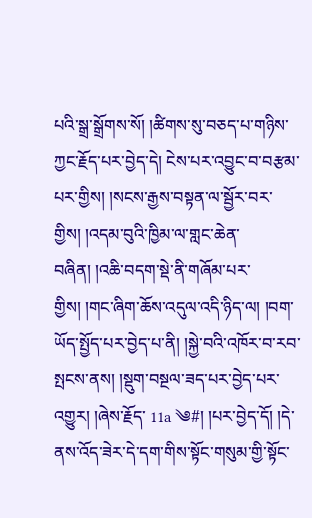པའི་སྒྲ་སྒྲོགས་སོ། །ཚིགས་སུ་བཅད་པ་གཉིས་ཀྱང་རྗོད་པར་བྱེད་དེ། ངེས་པར་འབྱུང་བ་བརྩམ་པར་གྱིས། །སངས་རྒྱས་བསྟན་ལ་སྦྱོར་བར་གྱིས། །འདམ་བུའི་ཁྱིམ་ལ་གླང་ཆེན་བཞིན། །འཆི་བདག་སྡེ་ནི་གཞོམ་པར་གྱིས། །གང་ཞིག་ཆོས་འདུལ་འདི་ཉིད་ལ། །བག་ཡོད་སྤྱོད་པར་བྱེད་པ་ནི། །སྐྱེ་བའི་འཁོར་བ་རབ་སྤངས་ནས། །སྡུག་བསྔལ་ཟད་པར་བྱེད་པར་འགྱུར། །ཞེས་རྗོད་ 11a ༄#། །པར་བྱེད་དོ། །དེ་ནས་འོད་ཟེར་དེ་དག་གིས་སྟོང་གསུམ་གྱི་སྟོང་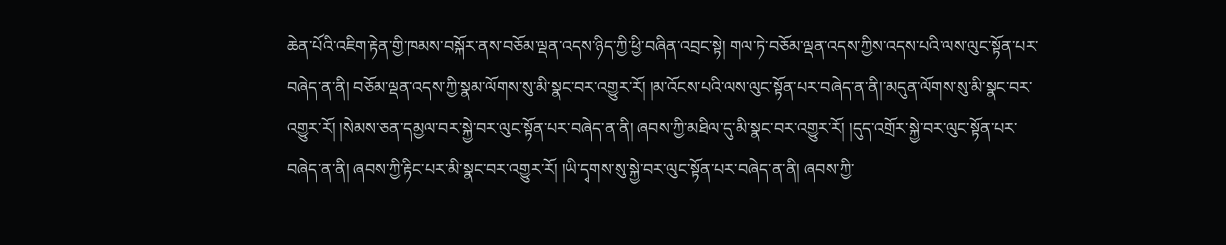ཆེན་པོའི་འཇིག་རྟེན་གྱི་ཁམས་བསྐོར་ནས་བཅོམ་ལྡན་འདས་ཉིད་ཀྱི་ཕྱི་བཞིན་འབྲང་སྟེ། གལ་ཏེ་བཅོམ་ལྡན་འདས་ཀྱིས་འདས་པའི་ལས་ལུང་སྟོན་པར་བཞེད་ན་ནི། བཅོམ་ལྡན་འདས་ཀྱི་སྣམ་ལོགས་སུ་མི་སྣང་བར་འགྱུར་རོ། །མ་འོངས་པའི་ལས་ལུང་སྟོན་པར་བཞེད་ན་ནི།་མདུན་ལོགས་སུ་མི་སྣང་བར་འགྱུར་རོ། །སེམས་ཅན་དམྱལ་བར་སྐྱེ་བར་ལུང་སྟོན་པར་བཞེད་ན་ནི། ཞབས་ཀྱི་མཐིལ་དུ་མི་སྣང་བར་འགྱུར་རོ། །དུད་འགྲོར་སྐྱེ་བར་ལུང་སྟོན་པར་བཞེད་ན་ནི། ཞབས་ཀྱི་རྟིང་པར་མི་སྣང་བར་འགྱུར་རོ། །ཡི་དྭགས་སུ་སྐྱེ་བར་ལུང་སྟོན་པར་བཞེད་ན་ནི། ཞབས་ཀྱི་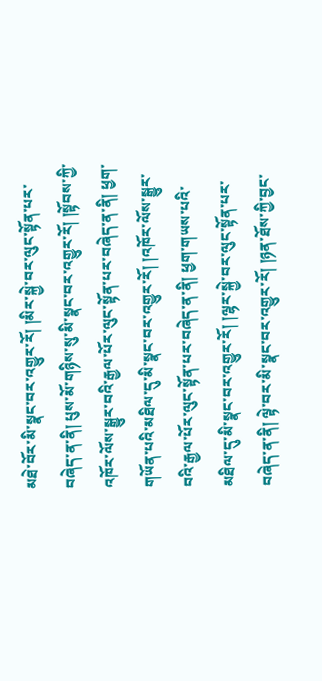མཐེ་བོར་མི་སྣང་བར་འགྱུར་རོ། །མིར་སྐྱེ་བར་ལུང་སྟོན་པར་བཞེད་ན་ནི། པུས་མོ་གཉིས་སུ་མི་སྣང་བར་འགྱུར་རོ། །སྟོབས་ཀྱི་འཁོར་ལོས་སྒྱུར་བའི་རྒྱལ་པོར་ལུང་སྟོན་པར་བཞེད་ན་ནི། ཕྱག་གཡོན་པའི་མཐིལ་དུ་མི་སྣང་བར་འགྱུར་རོ། །འཁོར་ལོས་སྒྱུར་བའི་རྒྱལ་པོར་ལུང་སྟོན་པར་བཞེད་ན་ནི། ཕྱག་གཡས་པའི་མཐིལ་དུ་མི་སྣང་བར་འགྱུར་རོ། །ལྷར་སྐྱེ་བར་ལུང་སྟོན་པར་བཞེད་ན་ནི། ལྟེ་བར་མི་སྣང་བར་འགྱུར་རོ། །ཉན་ཐོས་ཀྱི་བྱང་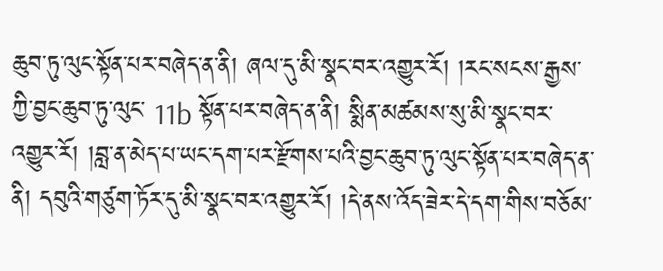ཆུབ་ཏུ་ལུང་སྟོན་པར་བཞེད་ན་ནི། ཞལ་དུ་མི་སྣང་བར་འགྱུར་རོ། །རང་སངས་རྒྱས་ཀྱི་བྱང་ཆུབ་ཏུ་ལུང་ 11b སྟོན་པར་བཞེད་ན་ནི། སྨིན་མཚམས་སུ་མི་སྣང་བར་འགྱུར་རོ། །བླ་ན་མེད་པ་ཡང་དག་པར་རྫོགས་པའི་བྱང་ཆུབ་ཏུ་ལུང་སྟོན་པར་བཞེད་ན་ནི། དབུའི་གཙུག་ཏོར་དུ་མི་སྣང་བར་འགྱུར་རོ། །དེ་ནས་འོད་ཟེར་དེ་དག་གིས་བཅོམ་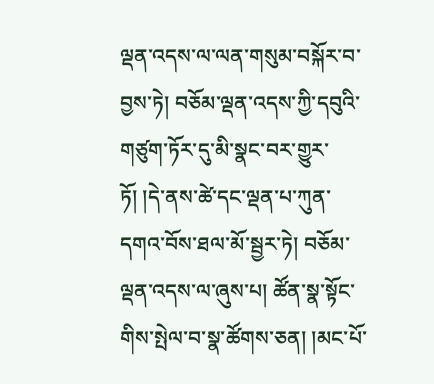ལྡན་འདས་ལ་ལན་གསུམ་བསྐོར་བ་བྱས་ཏེ། བཅོམ་ལྡན་འདས་ཀྱི་དབུའི་གཙུག་ཏོར་དུ་མི་སྣང་བར་གྱུར་ཏོ། །དེ་ནས་ཚེ་དང་ལྡན་པ་ཀུན་དགའ་བོས་ཐལ་མོ་སྦྱར་ཏེ། བཅོམ་ལྡན་འདས་ལ་ཞུས་པ། ཚོན་སྣ་སྟོང་གིས་སྤེལ་བ་སྣ་ཚོགས་ཅན། །མང་པོ་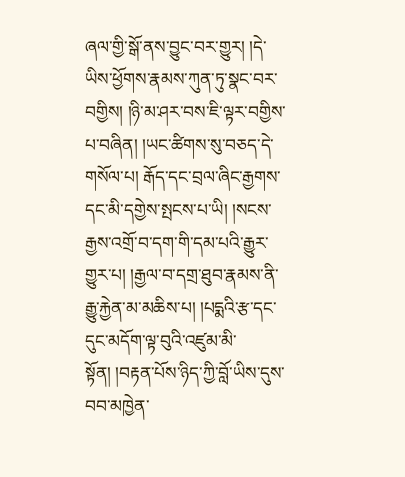ཞལ་གྱི་སྒོ་ནས་བྱུང་བར་གྱུར། །དེ་ཡིས་ཕྱོགས་རྣམས་ཀུན་ཏུ་སྣང་བར་བགྱིས། །ཉི་མ་ཤར་བས་ཇི་ལྟར་བགྱིས་པ་བཞིན། །ཡང་ཚིགས་སུ་བཅད་དེ་གསོལ་པ། རྒོད་དང་བྲལ་ཞིང་རྒྱགས་དང་མི་དགྱེས་སྤངས་པ་ཡི། །སངས་རྒྱས་འགྲོ་བ་དག་གི་དམ་པའི་རྒྱུར་གྱུར་པ། །རྒྱལ་བ་དགྲ་ཐུབ་རྣམས་ནི་རྒྱུ་རྐྱེན་མ་མཆིས་པ། །པདྨའི་རྩ་དང་དུང་མདོག་ལྟ་བུའི་འཛུམ་མི་སྟོན། །བརྟན་པོས་ཉིད་ཀྱི་བློ་ཡིས་དུས་བབ་མཁྱེན་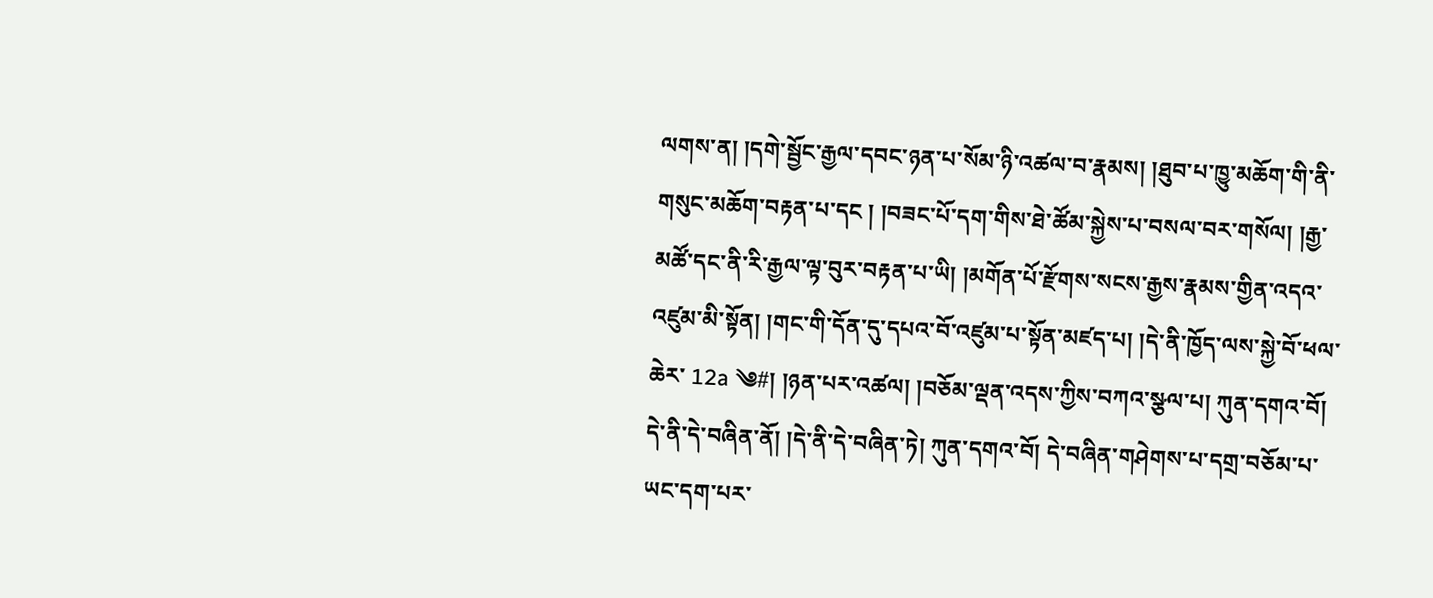ལགས་ན། །དགེ་སྦྱོང་རྒྱལ་དབང་ཉན་པ་སོམ་ཉི་འཚལ་བ་རྣམས། །ཐུབ་པ་ཁྱུ་མཆོག་གི་ནི་གསུང་མཆོག་བརྟན་པ་དང ། །བཟང་པོ་དག་གིས་ཐེ་ཚོམ་སྐྱེས་པ་བསལ་བར་གསོལ། །རྒྱ་མཚོ་དང་ནི་རི་རྒྱལ་ལྟ་བུར་བརྟན་པ་ཡི། །མགོན་པོ་རྫོགས་སངས་རྒྱས་རྣམས་གྱིན་འདའ་འཛུམ་མི་སྟོན། །གང་གི་དོན་དུ་དཔའ་བོ་འཛུམ་པ་སྟོན་མཛད་པ། །དེ་ནི་ཁྱོད་ལས་སྐྱེ་བོ་ཕལ་ཆེར་ 12a ༄#། །ཉན་པར་འཚལ། །བཅོམ་ལྡན་འདས་ཀྱིས་བཀའ་སྩལ་པ། ཀུན་དགའ་བོ། དེ་ནི་དེ་བཞིན་ནོ། །དེ་ནི་དེ་བཞིན་ཏེ། ཀུན་དགའ་བོ། དེ་བཞིན་གཤེགས་པ་དགྲ་བཅོམ་པ་ཡང་དག་པར་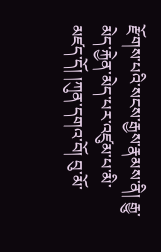རྫོགས་པའི་སངས་རྒྱས་རྣམས་ནི། རྒྱུ་མེད་རྐྱེན་མེད་པར་འཛུམ་པ་མི་མཛད་དོ། །ཀུན་དགའ་བོ། བུ་མོ་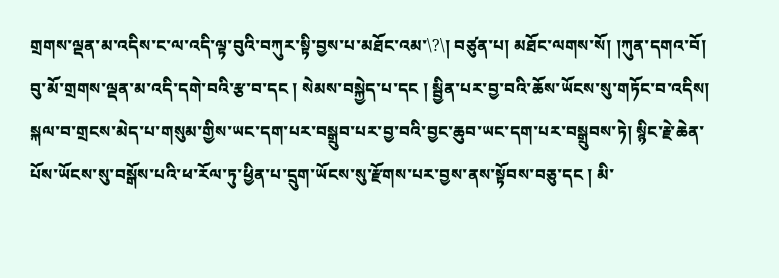གྲགས་ལྡན་མ་འདིས་ང་ལ་འདི་ལྟ་བུའི་བཀུར་སྟི་བྱས་པ་མཐོང་འམ་\?\། བཙུན་པ། མཐོང་ལགས་སོ། །ཀུན་དགའ་བོ། བུ་མོ་གྲགས་ལྡན་མ་འདི་དགེ་བའི་རྩ་བ་དང ། སེམས་བསྐྱེད་པ་དང ། སྦྱིན་པར་བྱ་བའི་ཆོས་ཡོངས་སུ་གཏོང་བ་འདིས། སྐལ་བ་གྲངས་མེད་པ་གསུམ་གྱིས་ཡང་དག་པར་བསྒྲུབ་པར་བྱ་བའི་བྱང་ཆུབ་ཡང་དག་པར་བསྒྲུབས་ཏེ། སྙིང་རྗེ་ཆེན་པོས་ཡོངས་སུ་བསྒོས་པའི་ཕ་རོལ་ཏུ་ཕྱིན་པ་དྲུག་ཡོངས་སུ་རྫོགས་པར་བྱས་ནས་སྟོབས་བཅུ་དང ། མི་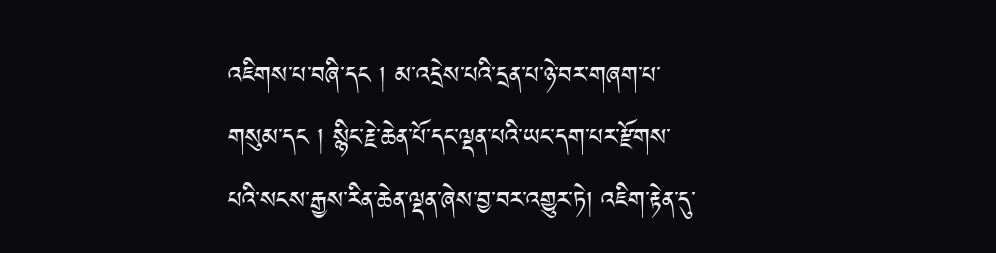འཇིགས་པ་བཞི་དང ། མ་འདྲེས་པའི་དྲན་པ་ཉེ་བར་གཞག་པ་གསུམ་དང ། སྙིང་རྗེ་ཆེན་པོ་དང་ལྡན་པའི་ཡང་དག་པར་རྫོགས་པའི་སངས་རྒྱས་རིན་ཆེན་ལྡན་ཞེས་བྱ་བར་འགྱུར་ཏེ། འཇིག་རྟེན་དུ་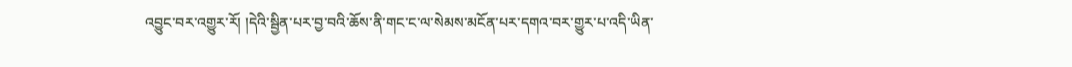འབྱུང་བར་འགྱུར་རོ། །དེའི་སྦྱིན་པར་བྱ་བའི་ཆོས་ནི་གང་ང་ལ་སེམས་མངོན་པར་དགའ་བར་གྱུར་པ་འདི་ཡིན་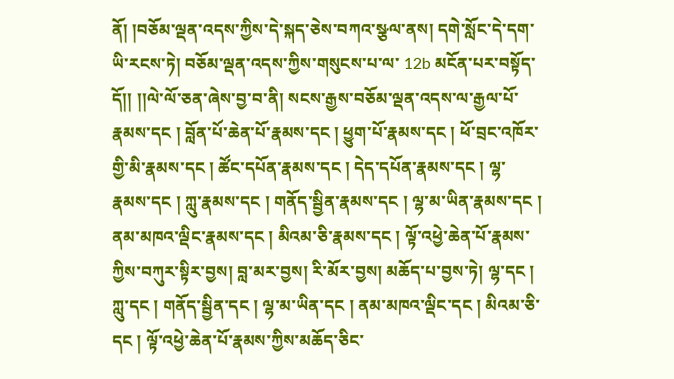ནོ། །བཅོམ་ལྡན་འདས་ཀྱིས་དེ་སྐད་ཅེས་བཀའ་སྩལ་ནས། དགེ་སློང་དེ་དག་ཡི་རངས་ཏེ། བཅོམ་ལྡན་འདས་ཀྱིས་གསུངས་པ་ལ་ 12b མངོན་པར་བསྟོད་དོ།། །།ལེ་ལོ་ཅན་ཞེས་བྱ་བ་ནི། སངས་རྒྱས་བཅོམ་ལྡན་འདས་ལ་རྒྱལ་པོ་རྣམས་དང ། བློན་པོ་ཆེན་པོ་རྣམས་དང ། ཕྱུག་པོ་རྣམས་དང ། ཕོ་བྲང་འཁོར་གྱི་མི་རྣམས་དང ། ཚོང་དཔོན་རྣམས་དང ། དེད་དཔོན་རྣམས་དང ། ལྷ་རྣམས་དང ། ཀླུ་རྣམས་དང ། གནོད་སྦྱིན་རྣམས་དང ། ལྷ་མ་ཡིན་རྣམས་དང ། ནམ་མཁའ་ལྡིང་རྣམས་དང ། མིའམ་ཅི་རྣམས་དང ། ལྟོ་འཕྱེ་ཆེན་པོ་རྣམས་ཀྱིས་བཀུར་སྟིར་བྱས། བླ་མར་བྱས། རི་མོར་བྱས། མཆོད་པ་བྱས་ཏེ། ལྷ་དང ། ཀླུ་དང ། གནོད་སྦྱིན་དང ། ལྷ་མ་ཡིན་དང ། ནམ་མཁའ་ལྡིང་དང ། མིའམ་ཅི་དང ། ལྟོ་འཕྱེ་ཆེན་པོ་རྣམས་ཀྱིས་མཆོད་ཅིང་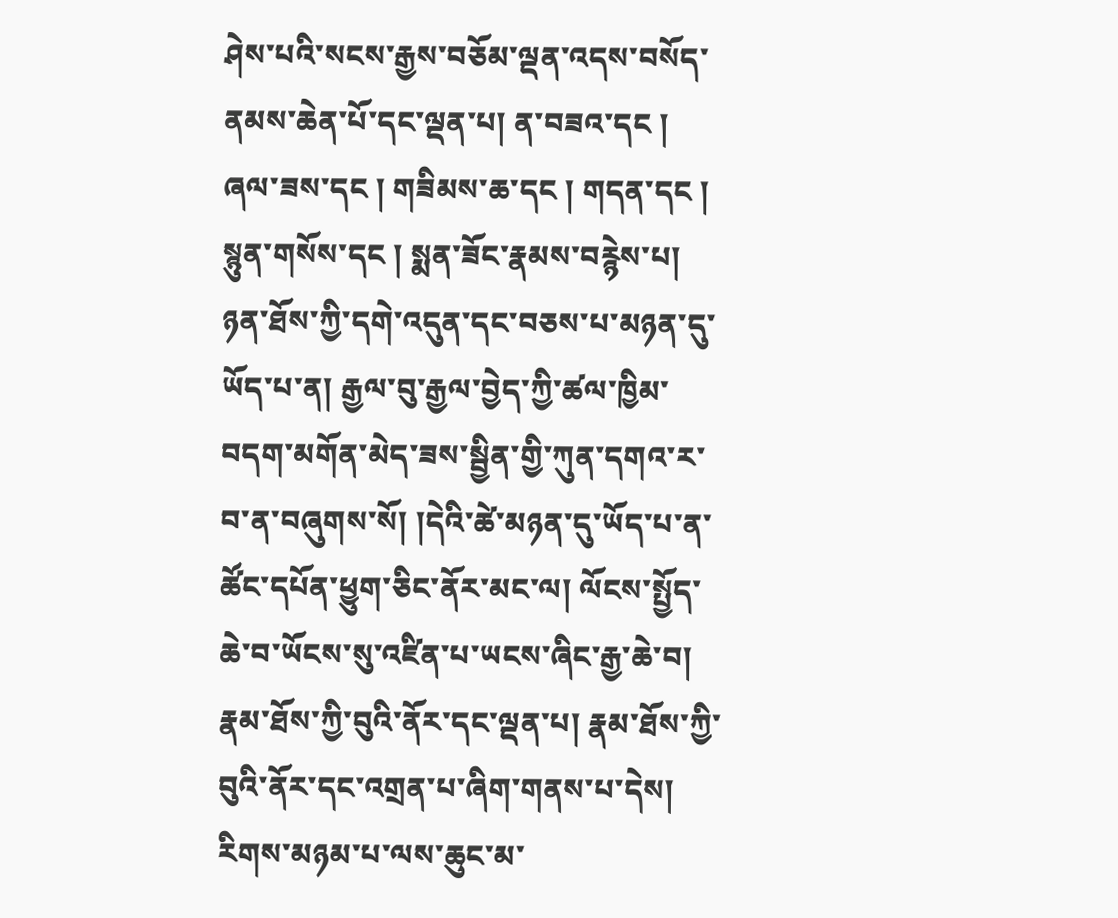ཤེས་པའི་སངས་རྒྱས་བཅོམ་ལྡན་འདས་བསོད་ནམས་ཆེན་པོ་དང་ལྡན་པ། ན་བཟའ་དང ། ཞལ་ཟས་དང ། གཟིམས་ཆ་དང ། གདན་དང ། སྙུན་གསོས་དང ། སྨན་ཟོང་རྣམས་བརྙེས་པ། ཉན་ཐོས་ཀྱི་དགེ་འདུན་དང་བཅས་པ་མཉན་དུ་ཡོད་པ་ན། རྒྱལ་བུ་རྒྱལ་བྱེད་ཀྱི་ཚལ་ཁྱིམ་བདག་མགོན་མེད་ཟས་སྦྱིན་གྱི་ཀུན་དགའ་ར་བ་ན་བཞུགས་སོ། །དེའི་ཚེ་མཉན་དུ་ཡོད་པ་ན་ཚོང་དཔོན་ཕྱུག་ཅིང་ནོར་མང་ལ། ལོངས་སྤྱོད་ཆེ་བ་ཡོངས་སུ་འཛིན་པ་ཡངས་ཞིང་རྒྱ་ཆེ་བ། རྣམ་ཐོས་ཀྱི་བུའི་ནོར་དང་ལྡན་པ། རྣམ་ཐོས་ཀྱི་བུའི་ནོར་དང་འགྲན་པ་ཞིག་གནས་པ་དེས། རིགས་མཉམ་པ་ལས་ཆུང་མ་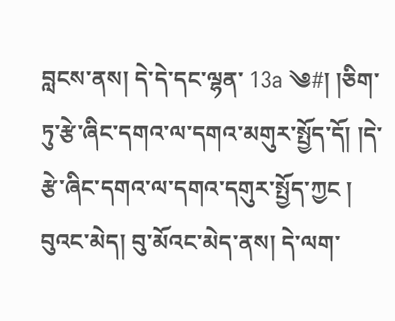བླངས་ནས། དེ་དེ་དང་ལྷན་ 13a ༄#། །ཅིག་ཏུ་རྩེ་ཞིང་དགའ་ལ་དགའ་མགུར་སྤྱོད་དོ། །དེ་རྩེ་ཞིང་དགའ་ལ་དགའ་དགུར་སྤྱོད་ཀྱང ། བུའང་མེད། བུ་མོའང་མེད་ནས། དེ་ལག་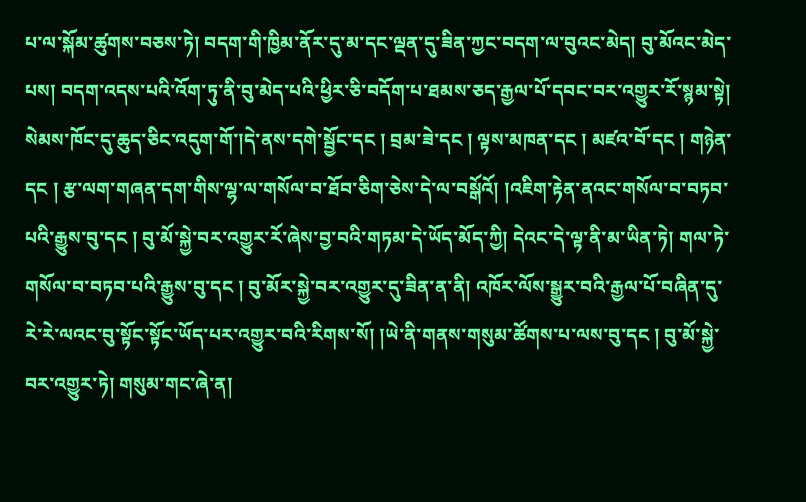པ་ལ་སྐོམ་ཚུགས་བཅས་ཏེ། བདག་གི་ཁྱིམ་ནོར་དུ་མ་དང་ལྡན་དུ་ཟིན་ཀྱང་བདག་ལ་བུའང་མེད། བུ་མོའང་མེད་པས། བདག་འདས་པའི་འོག་ཏུ་ནི་བུ་མེད་པའི་ཕྱིར་ཅི་བདོག་པ་ཐམས་ཅད་རྒྱལ་པོ་དབང་བར་འགྱུར་རོ་སྙམ་སྟེ། སེམས་ཁོང་དུ་ཆུད་ཅིང་འདུག་གོ་།དེ་ནས་དགེ་སྦྱོང་དང ། བྲམ་ཟེ་དང ། ལྟས་མཁན་དང ། མཛའ་བོ་དང ། གཉེན་དང ། རྩ་ལག་གཞན་དག་གིས་ལྷ་ལ་གསོལ་བ་ཐོབ་ཅིག་ཅེས་དེ་ལ་བསྒོའོ། །འཇིག་རྟེན་ནའང་གསོལ་བ་བཏབ་པའི་རྒྱུས་བུ་དང ། བུ་མོ་སྐྱེ་བར་འགྱུར་རོ་ཞེས་བྱ་བའི་གཏམ་དེ་ཡོད་མོད་ཀྱི། དེའང་དེ་ལྟ་ནི་མ་ཡིན་ཏེ། གལ་ཏེ་གསོལ་བ་བཏབ་པའི་རྒྱུས་བུ་དང ། བུ་མོར་སྐྱེ་བར་འགྱུར་དུ་ཟིན་ན་ནི། འཁོར་ལོས་སྒྱུར་བའི་རྒྱལ་པོ་བཞིན་དུ་རེ་རེ་ལའང་བུ་སྟོང་སྟོང་ཡོད་པར་འགྱུར་བའི་རིགས་སོ། །ཡེ་ནི་གནས་གསུམ་ཚོགས་པ་ལས་བུ་དང ། བུ་མོ་སྐྱེ་བར་འགྱུར་ཏེ། གསུམ་གང་ཞེ་ན།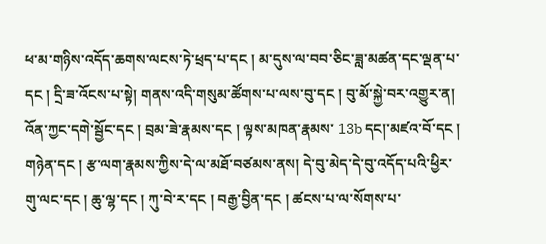ཕ་མ་གཉིས་འདོད་ཆགས་ལངས་ཏེ་ཕྲད་པ་དང ། མ་དུས་ལ་བབ་ཅིང་ཟླ་མཚན་དང་ལྡན་པ་དང ། དྲི་ཟ་འོངས་པ་སྟེ། གནས་འདི་གསུམ་ཚོགས་པ་ལས་བུ་དང ། བུ་མོ་སྐྱེ་བར་འགྱུར་ན། འོན་ཀྱང་དགེ་སྦྱོང་དང ། བྲམ་ཟེ་རྣམས་དང ། ལྟས་མཁན་རྣམས་ 13b དང།་མཛའ་བོ་དང ། གཉེན་དང ། རྩ་ལག་རྣམས་ཀྱིས་དེ་ལ་མཐོ་བཙམས་ནས། དེ་བུ་མེད་དེ་བུ་འདོད་པའི་ཕྱིར་གུ་ལང་དང ། ཆུ་ལྷ་དང ། ཀུ་བེ་ར་དང ། བརྒྱ་བྱིན་དང ། ཚངས་པ་ལ་སོགས་པ་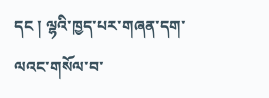དང ། ལྷའི་ཁྱད་པར་གཞན་དག་ལའང་གསོལ་བ་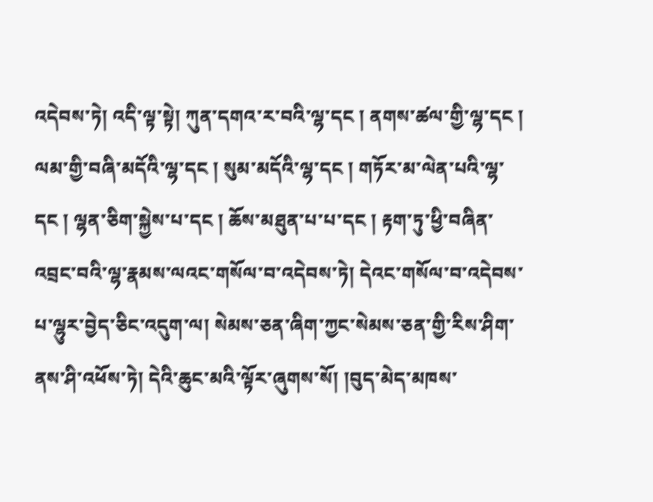འདེབས་ཏེ། འདི་ལྟ་སྟེ། ཀུན་དགའ་ར་བའི་ལྷ་དང ། ནགས་ཚལ་གྱི་ལྷ་དང ། ལམ་གྱི་བཞི་མདོའི་ལྷ་དང ། སུམ་མདོའི་ལྷ་དང ། གཏོར་མ་ལེན་པའི་ལྷ་དང ། ལྷན་ཅིག་སྐྱེས་པ་དང ། ཆོས་མཐུན་པ་པ་དང ། རྟག་ཏུ་ཕྱི་བཞིན་འབྲང་བའི་ལྷ་རྣམས་ལའང་གསོལ་བ་འདེབས་ཏེ། དེའང་གསོལ་བ་འདེབས་པ་ལྷུར་བྱེད་ཅིང་འདུག་ལ། སེམས་ཅན་ཞིག་ཀྱང་སེམས་ཅན་གྱི་རིས་ཤིག་ནས་ཤི་འཕོས་ཏེ། དེའི་ཆུང་མའི་ལྟོར་ཞུགས་སོ། །བུད་མེད་མཁས་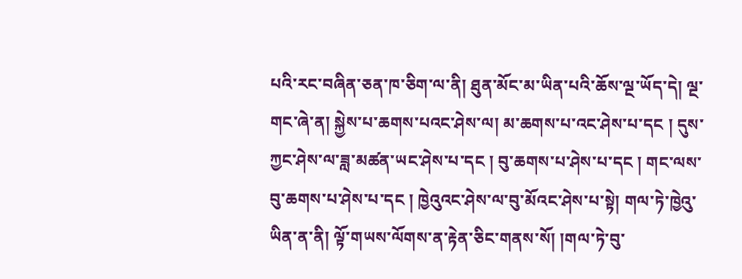པའི་རང་བཞིན་ཅན་ཁ་ཅིག་ལ་ནི། ཐུན་མོང་མ་ཡིན་པའི་ཆོས་ལྔ་ཡོད་དེ། ལྔ་གང་ཞེ་ན། སྐྱེས་པ་ཆགས་པའང་ཤེས་ལ། མ་ཆགས་པ་འང་ཤེས་པ་དང ། དུས་ཀྱང་ཤེས་ལ་ཟླ་མཚན་ཡང་ཤེས་པ་དང ། བུ་ཆགས་པ་ཤེས་པ་དང ། གང་ལས་བུ་ཆགས་པ་ཤེས་པ་དང ། ཁྱེའུའང་ཤེས་ལ་བུ་མོའང་ཤེས་པ་སྟེ། གལ་ཏེ་ཁྱེའུ་ཡིན་ན་ནི། ལྟོ་གཡས་ལོགས་ན་རྟེན་ཅིང་གནས་སོ། །གལ་ཏེ་བུ་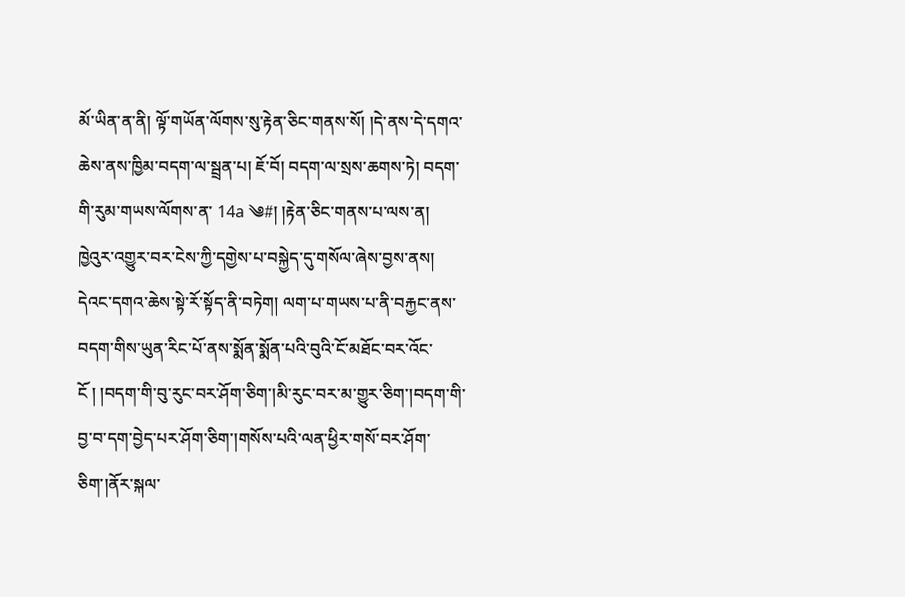མོ་ཡིན་ན་ནི། ལྟོ་གཡོན་ལོགས་སུ་རྟེན་ཅིང་གནས་སོ། །དེ་ནས་དེ་དགའ་ཆེས་ནས་ཁྱིམ་བདག་ལ་སྦྲན་པ། ཇོ་བོ། བདག་ལ་སྲས་ཆགས་ཏེ། བདག་གི་རུམ་གཡས་ལོགས་ན་ 14a ༄#། །རྟེན་ཅིང་གནས་པ་ལས་ན། ཁྱེའུར་འགྱུར་བར་ངེས་ཀྱི་དགྱེས་པ་བསྐྱེད་དུ་གསོལ་ཞེས་བྱས་ནས། དེའང་དགའ་ཆེས་སྟེ་རོ་སྟོད་ནི་བཏེག། ལག་པ་གཡས་པ་ནི་བརྐྱང་ནས་བདག་གིས་ཡུན་རིང་པོ་ནས་སྨོན་སྨོན་པའི་བུའི་ངོ་མཐོང་བར་འོང་ངོ ། །བདག་གི་བུ་རུང་བར་ཤོག་ཅིག་།མི་རུང་བར་མ་གྱུར་ཅིག་།བདག་གི་བྱ་བ་དག་བྱེད་པར་ཤོག་ཅིག་།གསོས་པའི་ལན་ཕྱིར་གསོ་བར་ཤོག་ཅིག་།ནོར་སྐལ་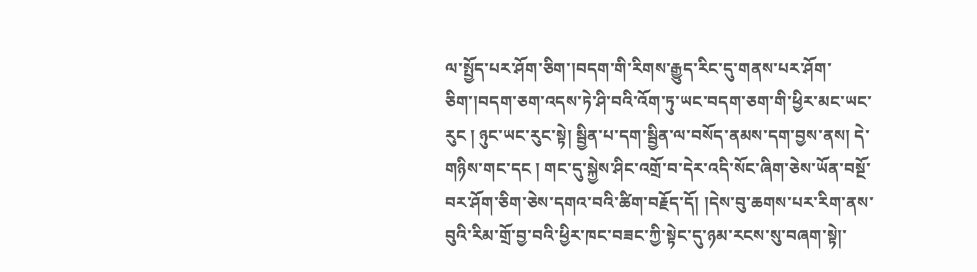ལ་སྤྱོད་པར་ཤོག་ཅིག་།བདག་གི་རིགས་རྒྱུད་རིང་དུ་གནས་པར་ཤོག་ཅིག་།བདག་ཅག་འདས་ཏེ་ཤི་བའི་འོག་ཏུ་ཡང་བདག་ཅག་གི་ཕྱིར་མང་ཡང་རུང ། ཉུང་ཡང་རུང་སྟེ། སྦྱིན་པ་དག་སྦྱིན་ལ་བསོད་ནམས་དག་བྱས་ནས། དེ་གཉིས་གང་དང ། གང་དུ་སྐྱེས་ཤིང་འགྲོ་བ་དེར་འདི་སོང་ཞིག་ཅེས་ཡོན་བསྔོ་བར་ཤོག་ཅིག་ཅེས་དགའ་བའི་ཚིག་བརྗོད་དོ། །དེས་བུ་ཆགས་པར་རིག་ནས་བུའི་རིམ་གྲོ་བྱ་བའི་ཕྱིར་ཁང་བཟང་ཀྱི་སྟེང་དུ་ཉམ་རངས་སུ་བཞག་སྟེ།་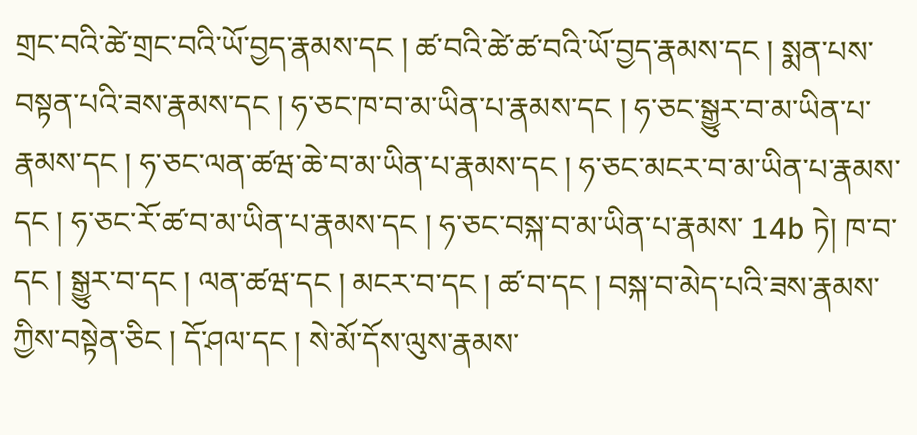གྲང་བའི་ཚེ་གྲང་བའི་ཡོ་བྱད་རྣམས་དང ། ཚ་བའི་ཚེ་ཚ་བའི་ཡོ་བྱད་རྣམས་དང ། སྨན་པས་བསྟན་པའི་ཟས་རྣམས་དང ། ཧ་ཅང་ཁ་བ་མ་ཡིན་པ་རྣམས་དང ། ཧ་ཅང་སྒྱུར་བ་མ་ཡིན་པ་རྣམས་དང ། ཧ་ཅང་ལན་ཚཝ་ཆེ་བ་མ་ཡིན་པ་རྣམས་དང ། ཧ་ཅང་མངར་བ་མ་ཡིན་པ་རྣམས་དང ། ཧ་ཅང་རོ་ཚ་བ་མ་ཡིན་པ་རྣམས་དང ། ཧ་ཅང་བསྐ་བ་མ་ཡིན་པ་རྣམས་ 14b ཏེ། ཁ་བ་དང ། སྒྱུར་བ་དང ། ལན་ཚཝ་དང ། མངར་བ་དང ། ཚ་བ་དང ། བསྐ་བ་མེད་པའི་ཟས་རྣམས་ཀྱིས་བསྟེན་ཅིང ། དོ་ཤལ་དང ། སེ་མོ་དོས་ལུས་རྣམས་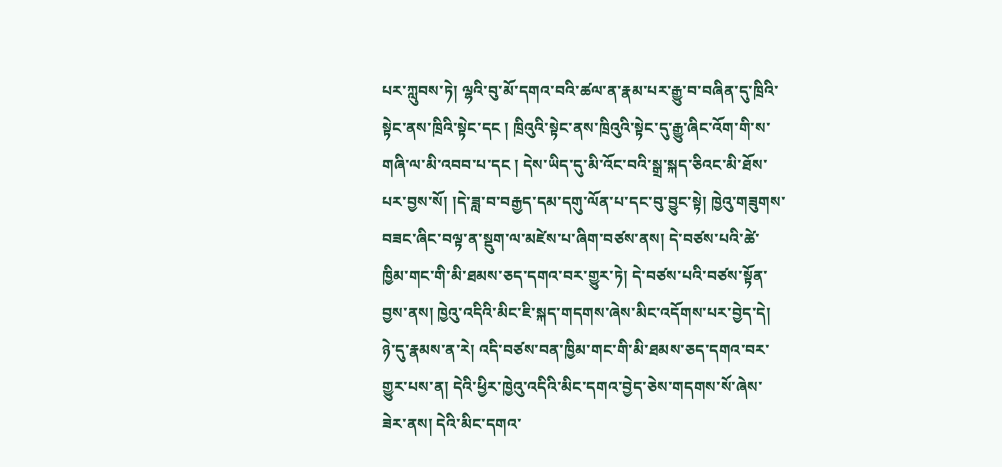པར་ཀླུབས་ཏེ། ལྷའི་བུ་མོ་དགའ་བའི་ཚལ་ན་རྣམ་པར་རྒྱུ་བ་བཞིན་དུ་ཁྲིའི་སྟེང་ནས་ཁྲིའི་སྟེང་དང ། ཁྲིའུའི་སྟེང་ནས་ཁྲིའུའི་སྟེང་དུ་རྒྱུ་ཞིང་འོག་གི་ས་གཞི་ལ་མི་འབབ་པ་དང ། དེས་ཡིད་དུ་མི་འོང་བའི་སྒྲ་སྐད་ཅིའང་མི་ཐོས་པར་བྱས་སོ། །དེ་ཟླ་བ་བརྒྱད་དམ་དགུ་ལོན་པ་དང་བུ་བྱུང་སྟེ། ཁྱེའུ་གཟུགས་བཟང་ཞིང་བལྟ་ན་སྡུག་ལ་མཛེས་པ་ཞིག་བཙས་ནས། དེ་བཙས་པའི་ཚེ་ཁྱིམ་གང་གི་མི་ཐམས་ཅད་དགའ་བར་གྱུར་ཏེ། དེ་བཙས་པའི་བཙས་སྟོན་བྱས་ནས། ཁྱེའུ་འདིའི་མིང་ཇི་སྐད་གདགས་ཞེས་མིང་འདོགས་པར་བྱེད་དེ། ཉེ་དུ་རྣམས་ན་རེ། འདི་བཙས་བན་ཁྱིམ་གང་གི་མི་ཐམས་ཅད་དགའ་བར་གྱུར་པས་ན། དེའི་ཕྱིར་ཁྱེའུ་འདིའི་མིང་དགའ་བྱེད་ཅེས་གདགས་སོ་ཞེས་ཟེར་ནས། དེའི་མིང་དགའ་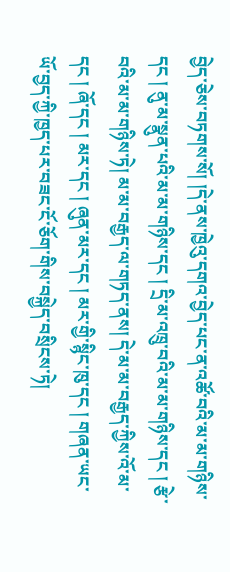བྱེད་ཅེས་བཏགས་སོ། །དེ་ནས་ཁྱེའུ་དགའ་བྱེད་པང་ན་འཚོ་བའི་མ་མ་གཉིས་དང ། ནུ་མ་སྣུན་པའི་མ་མ་གཉིས་དང ། དྲི་མ་འཁྲུ་བའི་མ་མ་གཉིས་དང ། རྩེ་བའི་མ་མ་གཉིས་ཏེ། མ་མ་བརྒྱད་ལ་གཏད་ནས། དེ་མ་མ་བརྒྱད་ཀྱིས་འོ་མ་དང ། ཞོ་དང ། མར་དང ། ཞུན་མར་དང ། མར་གྱི་སྙིང་ཁུ་དང ། གཞན་ཡང་ཡོ་བྱད་ཀྱི་ཁྱད་པར་བཟང་ངོ་ཅོག་གིས་བསྐྱེད་བསྲིངས་ཏེ།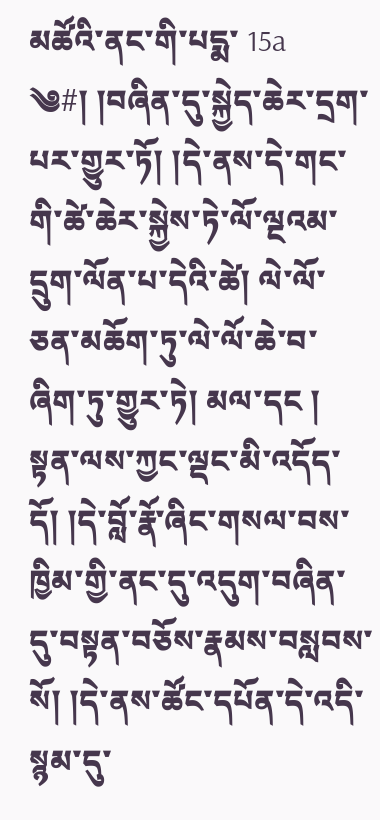མཚོའི་ནང་གི་པདྨ་ 15a ༄#། །བཞིན་དུ་སྐྱེད་ཆེར་དྲག་པར་གྱུར་ཏོ། །དེ་ནས་དེ་གང་གི་ཚེ་ཆེར་སྐྱེས་ཏེ་ལོ་ལྔའམ་དྲུག་ལོན་པ་དེའི་ཚེ། ལེ་ལོ་ཅན་མཆོག་ཏུ་ལེ་ལོ་ཆེ་བ་ཞིག་ཏུ་གྱུར་ཏེ། མལ་དང ། སྟན་ལས་ཀྱང་ལྡང་མི་འདོད་དོ། །དེ་བློ་རྣོ་ཞིང་གསལ་བས་ཁྱིམ་གྱི་ནང་དུ་འདུག་བཞིན་དུ་བསྟན་བཅོས་རྣམས་བསླབས་སོ། །དེ་ནས་ཚོང་དཔོན་དེ་འདི་སྙམ་དུ་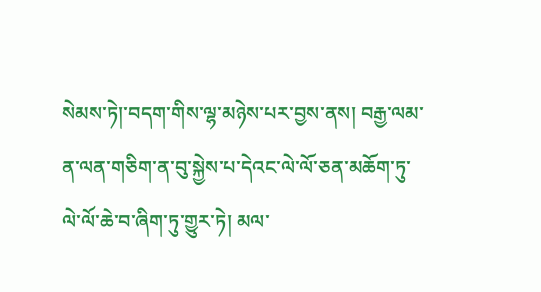སེམས་ཏེ།་བདག་གིས་ལྷ་མཉེས་པར་བྱས་ནས། བརྒྱ་ལམ་ན་ལན་གཅིག་ན་བུ་སྐྱེས་པ་དེའང་ལེ་ལོ་ཅན་མཆོག་ཏུ་ལེ་ལོ་ཆེ་བ་ཞིག་ཏུ་གྱུར་ཏེ། མལ་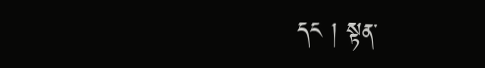དང ། སྟན་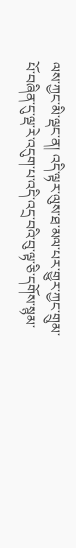ལས་ཀྱང་མི་ལྡང་ན། འདི་ལྟར་ལུས་ཐ་མལ་པར་གྱུར་ཀྱང་གྲུམ་པོ་བཞིན་དུ་ལྡ་རེ་འདུག་པ་འདི་འདྲ་བའི་བུ་ལྟ་ཅི་དགོས་སྙམ་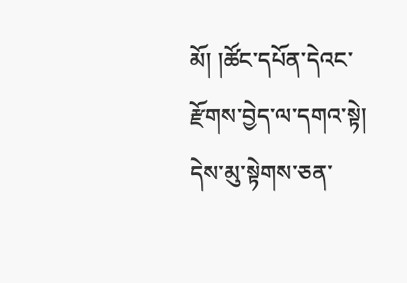མོ། །ཚོང་དཔོན་དེའང་རྫོགས་བྱེད་ལ་དགའ་སྟེ། དེས་མུ་སྟེགས་ཅན་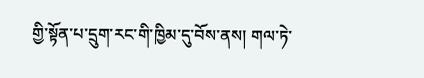གྱི་སྟོན་པ་དྲུག་རང་གི་ཁྱིམ་དུ་བོས་ནས། གལ་ཏེ་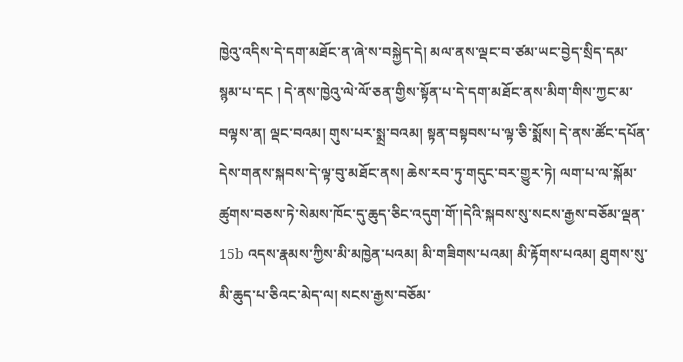ཁྱེའུ་འདིས་དེ་དག་མཐོང་ན་ཞེ་ས་བསྐྱེད་དེ། མལ་ནས་ལྡང་བ་ཙམ་ཡང་བྱེད་སྲིད་དམ་སྙམ་པ་དང ། དེ་ནས་ཁྱེའུ་ལེ་ལོ་ཅན་གྱིས་སྟོན་པ་དེ་དག་མཐོང་ནས་མིག་གིས་ཀྱང་མ་བལྟས་ན། ལྡང་བའམ། གུས་པར་སྨྲ་བའམ། སྟན་བསྟབས་པ་ལྟ་ཅི་སྨོས། དེ་ནས་ཚོང་དཔོན་དེས་གནས་སྐབས་དེ་ལྟ་བུ་མཐོང་ནས། ཆེས་རབ་ཏུ་གདུང་བར་གྱུར་ཏེ། ལག་པ་ལ་སྐོམ་ཚུགས་བཅས་ཏེ་སེམས་ཁོང་དུ་ཆུད་ཅིང་འདུག་གོ་།དེའི་སྐབས་སུ་སངས་རྒྱས་བཅོམ་ལྡན་ 15b འདས་རྣམས་ཀྱིས་མི་མཁྱེན་པའམ། མི་གཟིགས་པའམ། མི་རྟོགས་པའམ། ཐུགས་སུ་མི་ཆུད་པ་ཅིའང་མེད་ལ། སངས་རྒྱས་བཅོམ་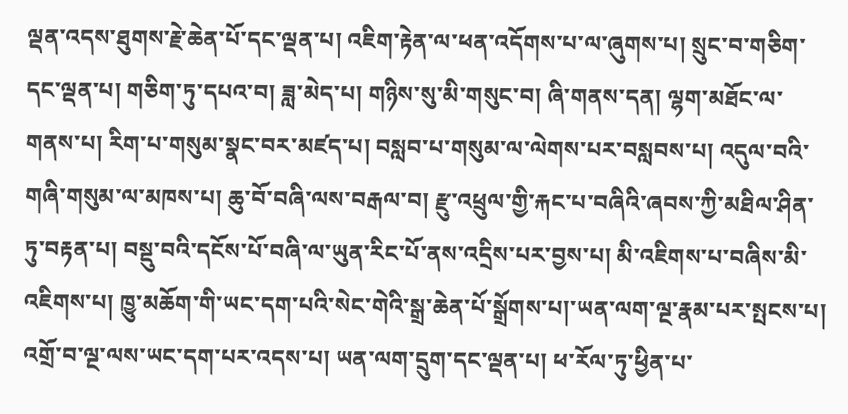ལྡན་འདས་ཐུགས་རྗེ་ཆེན་པོ་དང་ལྡན་པ། འཇིག་རྟེན་ལ་ཕན་འདོགས་པ་ལ་ཞུགས་པ། སྲུང་བ་གཅིག་དང་ལྡན་པ། གཅིག་ཏུ་དཔའ་བ། ཟླ་མེད་པ། གཉིས་སུ་མི་གསུང་བ། ཞི་གནས་དན། ལྷག་མཐོང་ལ་གནས་པ། རིག་པ་གསུམ་སྣང་བར་མཛད་པ། བསླབ་པ་གསུམ་ལ་ལེགས་པར་བསླབས་པ། འདུལ་བའི་གཞི་གསུམ་ལ་མཁས་པ། ཆུ་བོ་བཞི་ལས་བརྒལ་བ། རྫུ་འཕྲུལ་གྱི་རྐང་པ་བཞིའི་ཞབས་ཀྱི་མཐིལ་ཤིན་ཏུ་བརྟན་པ། བསྡུ་བའི་དངོས་པོ་བཞི་ལ་ཡུན་རིང་པོ་ནས་འདྲིས་པར་བྱས་པ། མི་འཇིགས་པ་བཞིས་མི་འཇིགས་པ། ཁྱུ་མཆོག་གི་ཡང་དག་པའི་སེང་གེའི་སྒྲ་ཆེན་པོ་སྒྲོགས་པ།་ཡན་ལག་ལྔ་རྣམ་པར་སྤངས་པ། འགྲོ་བ་ལྔ་ལས་ཡང་དག་པར་འདས་པ། ཡན་ལག་དྲུག་དང་ལྡན་པ། ཕ་རོལ་ཏུ་ཕྱིན་པ་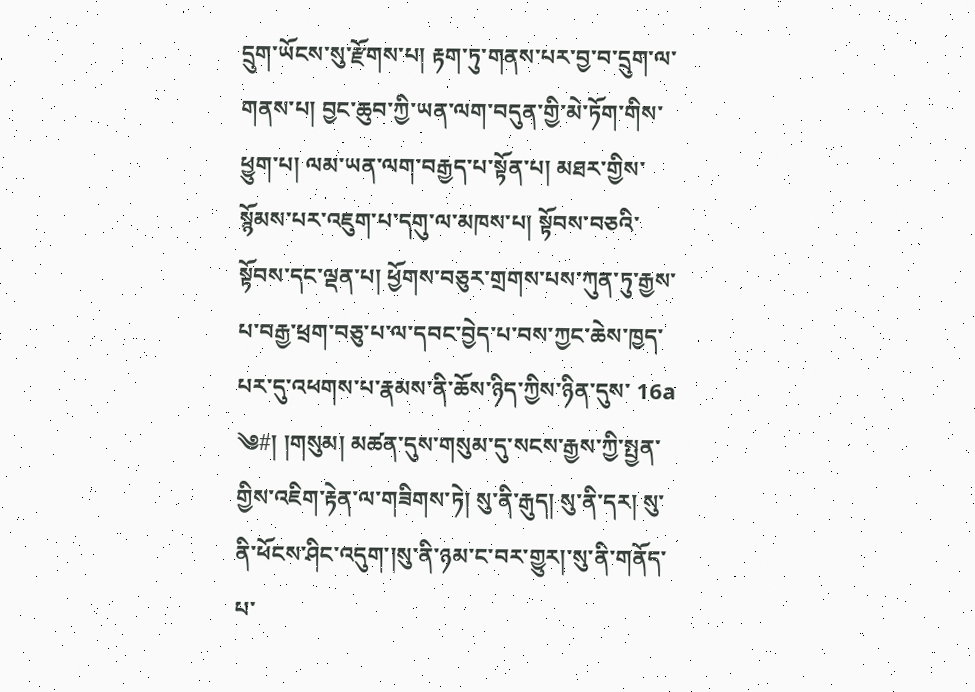དྲུག་ཡོངས་སུ་རྫོགས་པ། རྟག་ཏུ་གནས་པར་བྱ་བ་དྲུག་ལ་གནས་པ། བྱང་ཆུབ་ཀྱི་ཡན་ལག་བདུན་གྱི་མེ་ཏོག་གིས་ཕྱུག་པ། ལམ་ཡན་ལག་བརྒྱད་པ་སྟོན་པ། མཐར་གྱིས་སྙོམས་པར་འཇུག་པ་དགུ་ལ་མཁས་པ། སྟོབས་བཅའི་སྟོབས་དང་ལྡན་པ། ཕྱོགས་བཅུར་གྲགས་པས་ཀུན་ཏུ་རྒྱས་པ་བརྒྱ་ཕྲག་བཅུ་པ་ལ་དབང་བྱེད་པ་བས་ཀྱང་ཆེས་ཁྱད་པར་དུ་འཕགས་པ་རྣམས་ནི་ཆོས་ཉིད་ཀྱིས་ཉིན་དུས་ 16a ༄#། །གསུམ། མཚན་དུས་གསུམ་དུ་སངས་རྒྱས་ཀྱི་སྤྱན་གྱིས་འཇིག་རྟེན་ལ་གཟིགས་ཏེ། སུ་ནི་རྒུད། སུ་ནི་དར། སུ་ནི་ཕོངས་ཤིང་འདུག་།སུ་ནི་ཉམ་ང་བར་གྱུར།་སུ་ནི་གནོད་པ་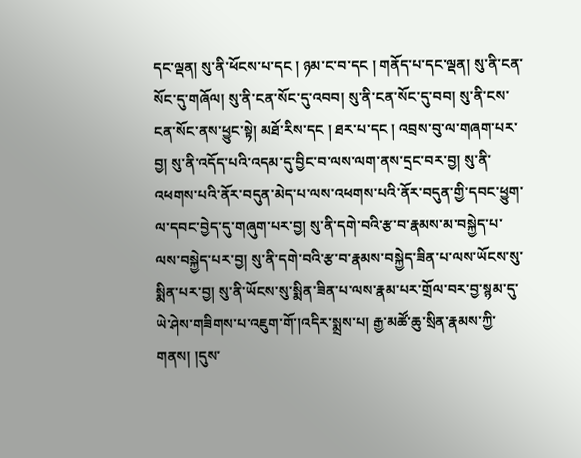དང་ལྡན། སུ་ནི་ཕོངས་པ་དང ། ཉམ་ང་བ་དང ། གནོད་པ་དང་ལྡན། སུ་ནི་ངན་སོང་དུ་གཞོལ། སུ་ནི་ངན་སོང་དུ་འབབ། སུ་ནི་ངན་སོང་དུ་བབ། སུ་ནི་ངས་ངན་སོང་ནས་ཕྱུང་སྟེ། མཐོ་རིས་དང ། ཐར་པ་དང ། འབྲས་བུ་ལ་གཞག་པར་བྱ། སུ་ནི་འདོད་པའི་འདམ་དུ་བྱིང་བ་ལས་ལག་ནས་དྲང་བར་བྱ། སུ་ནི་འཕགས་པའི་ནོར་བདུན་མེད་པ་ལས་འཕགས་པའི་ནོར་བདུན་གྱི་དབང་ཕྱུག་ལ་དབང་བྱེད་དུ་གཞུག་པར་བྱ། སུ་ནི་དགེ་བའི་རྩ་བ་རྣམས་མ་བསྐྱེད་པ་ལས་བསྐྱེད་པར་བྱ། སུ་ནི་དགེ་བའི་རྩ་བ་རྣམས་བསྐྱེད་ཟིན་པ་ལས་ཡོངས་སུ་སྨིན་པར་བྱ། སུ་ནི་ཡོངས་སུ་སྨིན་ཟིན་པ་ལས་རྣམ་པར་གྲོལ་བར་བྱ་སྙམ་དུ་ཡེ་ཤེས་གཟིགས་པ་འཇུག་གོ་།འདིར་སྨྲས་པ། རྒྱ་མཚོ་ཆུ་སྲིན་རྣམས་ཀྱི་གནས། །དུས་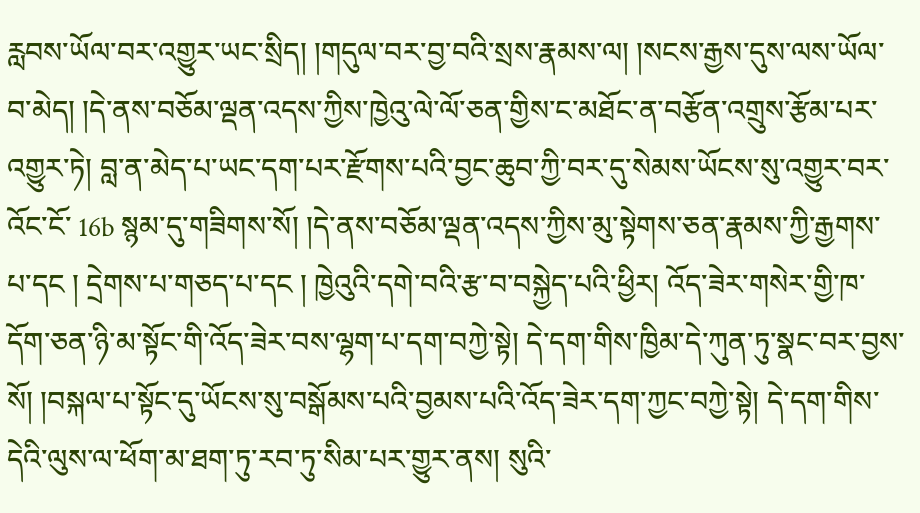རླབས་ཡོལ་བར་འགྱུར་ཡང་སྲིད། །གདུལ་བར་བྱ་བའི་སྲས་རྣམས་ལ། །སངས་རྒྱས་དུས་ལས་ཡོལ་བ་མེད། །དེ་ནས་བཅོམ་ལྡན་འདས་ཀྱིས་ཁྱེའུ་ལེ་ལོ་ཅན་གྱིས་ང་མཐོང་ན་བརྩོན་འགྲུས་རྩོམ་པར་འགྱུར་ཏེ། བླ་ན་མེད་པ་ཡང་དག་པར་རྫོགས་པའི་བྱང་ཆུབ་ཀྱི་བར་དུ་སེམས་ཡོངས་སུ་འགྱུར་བར་འོང་ངོ་ 16b སྙམ་དུ་གཟིགས་སོ། །དེ་ནས་བཅོམ་ལྡན་འདས་ཀྱིས་མུ་སྟེགས་ཅན་རྣམས་ཀྱི་རྒྱགས་པ་དང ། དྲེགས་པ་གཅད་པ་དང ། ཁྱེའུའི་དགེ་བའི་རྩ་བ་བསྐྱེད་པའི་ཕྱིར། འོད་ཟེར་གསེར་གྱི་ཁ་དོག་ཅན་ཉི་མ་སྟོང་གི་འོད་ཟེར་བས་ལྷག་པ་དག་བཀྱེ་སྟེ། དེ་དག་གིས་ཁྱིམ་དེ་ཀུན་ཏུ་སྣང་བར་བྱས་སོ། །བསྐལ་པ་སྟོང་དུ་ཡོངས་སུ་བསྒོམས་པའི་བྱམས་པའི་འོད་ཟེར་དག་ཀྱང་བཀྱེ་སྟེ། དེ་དག་གིས་དེའི་ལུས་ལ་ཕོག་མ་ཐག་ཏུ་རབ་ཏུ་སིམ་པར་གྱུར་ནས། སུའི་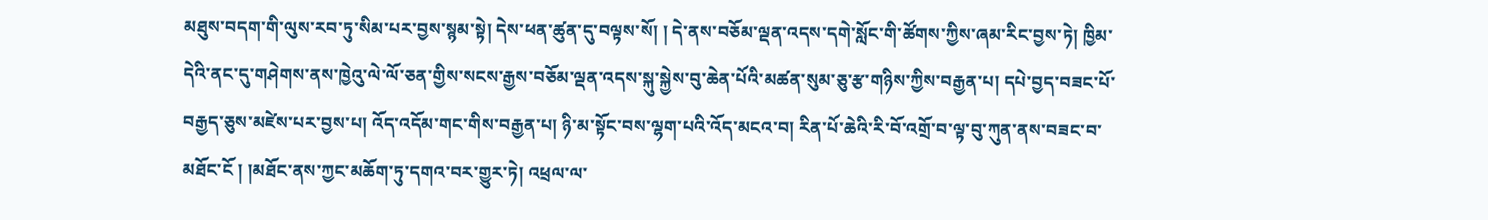མཐུས་བདག་གི་ལུས་རབ་ཏུ་སིམ་པར་བྱས་སྙམ་སྟེ། དེས་ཕན་ཚུན་དུ་བལྟས་སོ། ། དེ་ནས་བཅོམ་ལྡན་འདས་དགེ་སློང་གི་ཚོགས་ཀྱིས་ཞམ་རིང་བྱས་ཏེ། ཁྱིམ་དེའི་ནང་དུ་གཤེགས་ནས་ཁྱེའུ་ལེ་ལོ་ཅན་གྱིས་སངས་རྒྱས་བཅོམ་ལྡན་འདས་སྐུ་སྐྱེས་བུ་ཆེན་པོའི་མཚན་སུམ་ཅུ་རྩ་གཉིས་ཀྱིས་བརྒྱན་པ། དཔེ་བྱད་བཟང་པོ་བརྒྱད་ཅུས་མཛེས་པར་བྱས་པ། འོད་འདོམ་གང་གིས་བརྒྱན་པ། ཉི་མ་སྟོང་བས་ལྷག་པའི་འོད་མངའ་བ། རིན་པོ་ཆེའི་རི་བོ་འགྲོ་བ་ལྟ་བུ་ཀུན་ནས་བཟང་བ་མཐོང་ངོ ། །མཐོང་ནས་ཀྱང་མཆོག་ཏུ་དགའ་བར་གྱུར་ཏེ། འཕྲལ་ལ་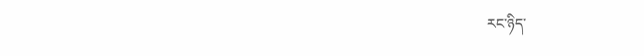རང་ཉིད་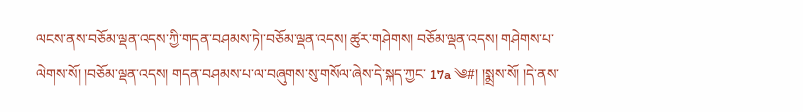ལངས་ནས་བཅོམ་ལྡན་འདས་ཀྱི་གདན་བཤམས་ཏེ།་བཅོམ་ལྡན་འདས། ཚུར་གཤེགས། བཅོམ་ལྡན་འདས། གཤེགས་པ་ལེགས་སོ། །བཅོམ་ལྡན་འདས། གདན་བཤམས་པ་ལ་བཞུགས་སུ་གསོལ་ཞེས་དེ་སྐད་ཀྱང་ 17a ༄#། །སྨྲས་སོ། །དེ་ནས་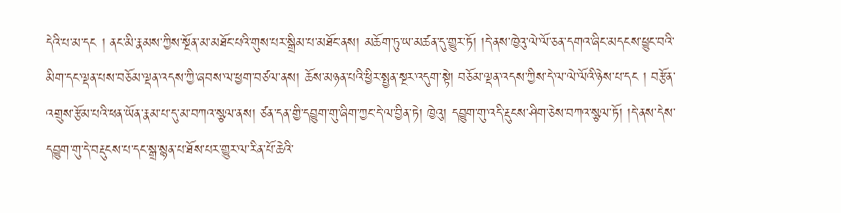དེའི་པ་མ་དང ། ནང་མི་རྣམས་ཀྱིས་སྔོན་མ་མཐོང་པའི་གུས་པར་སྒྲིམ་པ་མཐོང་ནས། མཆོག་ཏུ་ཡ་མཚན་དུ་གྱུར་ཏོ། །དེ་ནས་ཁྱེའུ་ལེ་ལོ་ཅན་དགའ་ཞིང་མདངས་ཕྱུང་བའི་མིག་དང་ལྡན་པས་བཅོམ་ལྡན་འདས་ཀྱི་ཞབས་ལ་ཕྱག་བཙལ་ནས། ཆོས་མཉན་པའི་ཕྱིར་སྤྱན་སྔར་འདུག་སྟེ། བཅོམ་ལྡན་འདས་ཀྱིས་དེ་ལ་ལེ་ལོའི་ཉེས་པ་དང ། བརྩོན་འགྲུས་རྩོམ་པའི་ཕན་ཡོན་རྣམ་པ་དུ་མ་བཀའ་སྩལ་ནས། ཙན་དན་གྱི་དབྱུག་གུ་ཞིག་ཀྱང་དེ་ལ་བྱིན་ཏེ། ཁྱེའུ། དབྱུག་གུ་འདི་རྡུངས་ཤིག་ཅེས་བཀའ་སྩལ་ཏོ། །དེ་ནས་དེས་དབྱུག་གུ་དེ་བརྡུངས་པ་དང་སྒྲ་སྙན་པ་ཐོས་པར་གྱུར་ལ་རིན་པོ་ཆེའི་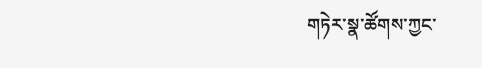གཏེར་སྣ་ཚོགས་ཀྱང་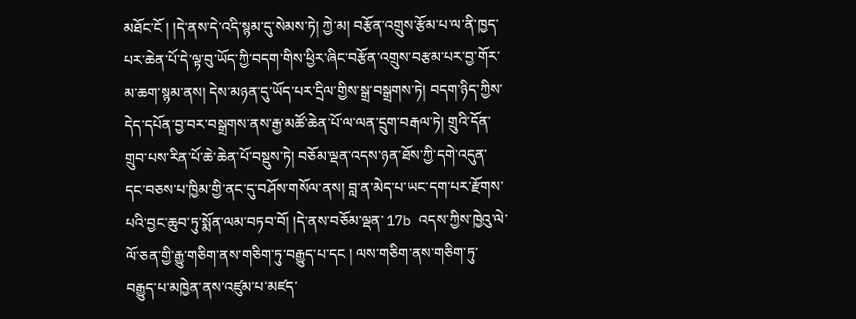མཐོང་ངོ ། །དེ་ནས་དེ་འདི་སྙམ་དུ་སེམས་ཏེ། ཀྱེ་མ། བརྩོན་འགྲུས་རྩོམ་པ་ལ་ནི་ཁྱད་པར་ཆེན་པོ་དེ་ལྟ་བུ་ཡོད་ཀྱི་བདག་གིས་ཕྱིར་ཞིང་བརྩོན་འགྲུས་བརྩམ་པར་བྱ་གོར་མ་ཆག་སྙམ་ནས། དེས་མཉན་དུ་ཡོད་པར་དྲིལ་གྱིས་སྒྲ་བསྒྲགས་ཏེ། བདག་ཉིད་ཀྱིས་དེད་དཔོན་བྱ་བར་བསྒྲགས་ནས་རྒྱ་མཚོ་ཆེན་པོ་ལ་ལན་དྲུག་བརྒལ་ཏེ། གྲུའི་དོན་གྲུབ་པས་རིན་པོ་ཆེ་ཆེན་པོ་བསྡུས་ཏེ། བཅོམ་ལྡན་འདས་ཉན་ཐོས་ཀྱི་དགེ་འདུན་དང་བཅས་པ་ཁྱིམ་གྱི་ནང་དུ་བཤོས་གསོལ་ནས། བླ་ན་མེད་པ་ཡང་དག་པར་རྫོགས་པའི་བྱང་ཆུབ་ཏུ་སྨོན་ལམ་བཏབ་བོ། །དེ་ནས་བཅོམ་ལྡན་ 17b འདས་ཀྱིས་ཁྱེའུ་ལེ་ལོ་ཅན་གྱི་རྒྱུ་གཅིག་ནས་གཅིག་ཏུ་བརྒྱུད་པ་དང ། ལས་གཅིག་ནས་གཅིག་ཏུ་བརྒྱུད་པ་མཁྱེན་ནས་འཛུམ་པ་མཛད་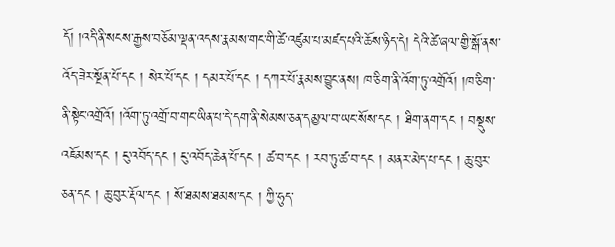དོ། །འདི་ནི་སངས་རྒྱས་བཅོམ་ལྡན་འདས་རྣམས་གང་གི་ཚེ་འཛུམ་པ་མཛད་པའི་ཆོས་ཉིད་དེ། དེའི་ཚེ་ཞལ་གྱི་སྒོ་ནས་འོད་ཟེར་སྔོན་པོ་དང ། སེར་པོ་དང ། དམར་པོ་དང ། དཀར་པོ་རྣམས་བྱུང་ནས། ཁ་ཅིག་ནི་འོག་ཏུ་འགྲོའོ། །ཁ་ཅིག་ནི་སྟེང་འགྲོའོ། །འོག་ཏུ་འགྲོ་བ་གང་ཡིན་པ་དེ་དག་ནི་སེམས་ཅན་དམྱལ་བ་ཡང་སོས་དང ། ཐིག་ནག་དང ། བསྡུས་འཇོམས་དང ། ངུ་འབོད་དང ། ངུ་འབོད་ཆེན་པོ་དང ། ཚ་བ་དང ། རབ་ཏུ་ཚ་བ་དང ། མནར་མེད་པ་དང ། ཆུ་བུར་ཅན་དང ། ཆུ་བུར་རྡོལ་དང ། སོ་ཐམས་ཐམས་དང ། ཀྱི་ཧུད་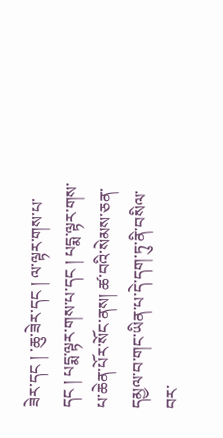ཟེར་དང ། ་ཆུ་ཟེར་དང ། ལ་ལྟར་གས་པ་དང ། པདྨ་ལྟར་གས་པ་དང ། པདྨ་ལྟར་གས་པ་ཆེན་པོར་སོང་ནས། ཚ་བའི་སེམས་ཅན་དམྱལ་བ་གང་ཡིན་པ་དེ་དག་ཏུ་ནི་བསིལ་བར་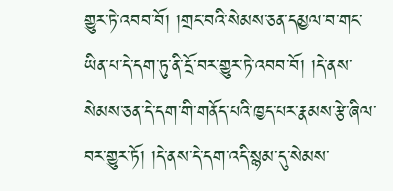གྱུར་ཏེ་འབབ་བོ། །གྲང་བའི་སེམས་ཅན་དམྱལ་བ་གང་ཡིན་པ་དེ་དག་ཏུ་ནི་དྲོ་བར་གྱུར་ཏེ་འབབ་བོ། །དེ་ནས་སེམས་ཅན་དེ་དག་གི་གནོད་པའི་ཁྱད་པར་རྣམས་རྩེ་ཞིལ་བར་གྱུར་ཏོ། །དེ་ནས་དེ་དག་འདི་སྙམ་དུ་སེམས་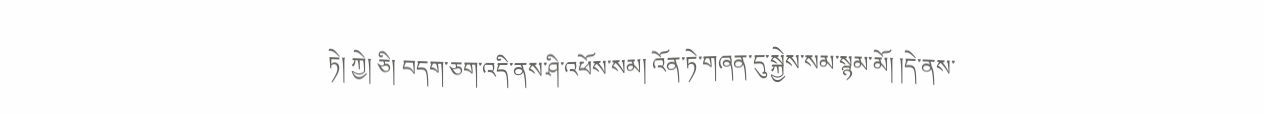ཏེ། ཀྱེ། ཅི། བདག་ཅག་འདི་ནས་ཤི་འཕོས་སམ། འོན་ཏེ་གཞན་དུ་སྐྱེས་སམ་སྙམ་མོ། །དེ་ནས་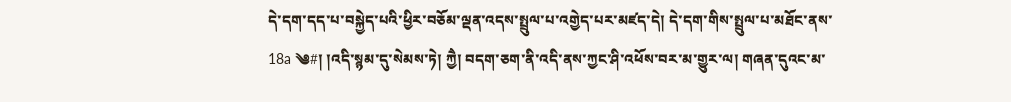དེ་དག་དད་པ་བསྐྱེད་པའི་ཕྱིར་བཅོམ་ལྡན་འདས་སྤྲུལ་པ་འགྱེད་པར་མཛད་དེ། དེ་དག་གིས་སྤྲུལ་པ་མཐོང་ནས་ 18a ༄#། །འདི་སྙམ་དུ་སེམས་ཏེ། ཀྱཻ། བདག་ཅག་ནི་འདི་ནས་ཀྱང་ཤི་འཕོས་བར་མ་གྱུར་ལ། གཞན་དུའང་མ་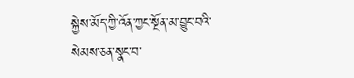སྐྱེས་མོད་ཀྱི་འོན་ཀྱང་སྔོན་མ་བྱུང་བའི་སེམས་ཅན་སྣང་བ་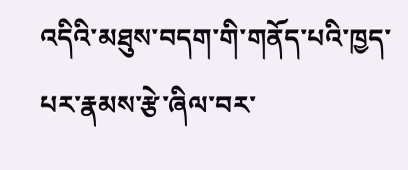འདིའི་མཐུས་བདག་གི་གནོད་པའི་ཁྱད་པར་རྣམས་རྩེ་ཞིལ་བར་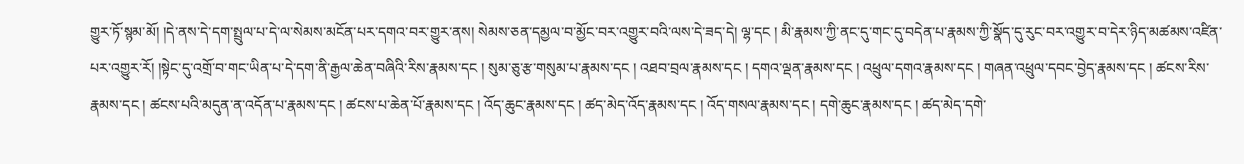གྱུར་ཏོ་སྙམ་མོ། །དེ་ནས་དེ་དག་སྤྲུལ་པ་དེ་ལ་སེམས་མངོན་པར་དགའ་བར་གྱུར་ནས། སེམས་ཅན་དམྱལ་བ་མྱོང་བར་འགྱུར་བའི་ལས་དེ་ཟད་དེ། ལྷ་དང ། མི་རྣམས་ཀྱི་ནང་དུ་གང་དུ་བདེན་པ་རྣམས་ཀྱི་སྣོད་དུ་རུང་བར་འགྱུར་བ་དེར་ཉིད་མཚམས་འཛིན་པར་འགྱུར་རོ། །སྟེང་དུ་འགྲོ་བ་གང་ཡིན་པ་དེ་དག་ནི་རྒྱལ་ཆེན་བཞིའི་རིས་རྣམས་དང ། སུམ་ཅུ་རྩ་གསུམ་པ་རྣམས་དང ། འཐབ་བྲལ་རྣམས་དང ། དགའ་ལྡན་རྣམས་དང ། འཕྲུལ་དགའ་རྣམས་དང ། གཞན་འཕྲུལ་དབང་བྱེད་རྣམས་དང ། ཚངས་རིས་རྣམས་དང ། ཚངས་པའི་མདུན་ན་འདོན་པ་རྣམས་དང ། ཚངས་པ་ཆེན་པོ་རྣམས་དང ། འོད་ཆུང་རྣམས་དང ། ཚད་མེད་འོད་རྣམས་དང ། འོད་གསལ་རྣམས་དང ། དགེ་ཆུང་རྣམས་དང ། ཚད་མེད་དགེ་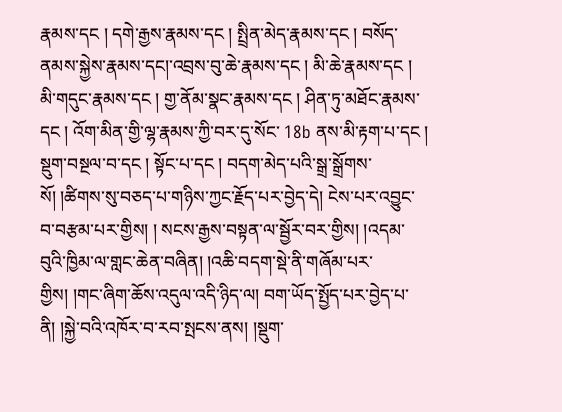རྣམས་དང ། དགེ་རྒྱས་རྣམས་དང ། སྤྲིན་མེད་རྣམས་དང ། བསོད་ནམས་སྐྱེས་རྣམས་དང།་འབྲས་བུ་ཆེ་རྣམས་དང ། མི་ཆེ་རྣམས་དང ། མི་གདུང་རྣམས་དང ། གྱ་ནོམ་སྣང་རྣམས་དང ། ཤིན་ཏུ་མཐོང་རྣམས་དང ། འོག་མིན་གྱི་ལྷ་རྣམས་ཀྱི་བར་དུ་སོང་ 18b ནས་མི་རྟག་པ་དང ། སྡུག་བསྔལ་བ་དང ། སྟོང་པ་དང ། བདག་མེད་པའི་སྒྲ་སྒྲོགས་སོ། །ཚིགས་སུ་བཅད་པ་གཉིས་ཀྱང་རྗོད་པར་བྱེད་དེ། ངེས་པར་འབྱུང་བ་བརྩམ་པར་གྱིས། ། སངས་རྒྱས་བསྟན་ལ་སྦྱོར་བར་གྱིས། །འདམ་བུའི་ཁྱིམ་ལ་གླང་ཆེན་བཞིན། །འཆི་བདག་སྡེ་ནི་གཞོམ་པར་གྱིས། །གང་ཞིག་ཆོས་འདུལ་འདི་ཉིད་ལ། བག་ཡོད་སྤྱོད་པར་བྱེད་པ་ནི། །སྐྱེ་བའི་འཁོར་བ་རབ་སྤངས་ནས། །སྡུག་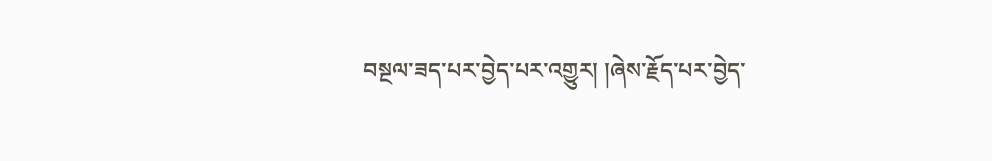བསྔལ་ཟད་པར་བྱེད་པར་འགྱུར། །ཞེས་རྗོད་པར་བྱེད་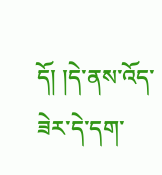དོ། །དེ་ནས་འོད་ཟེར་དེ་དག་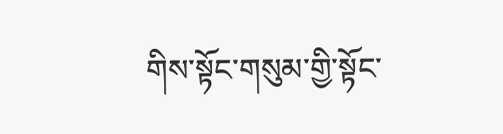གིས་སྟོང་གསུམ་གྱི་སྟོང་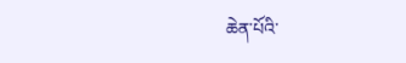ཆེན་པོའི་